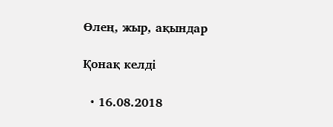Өлең, жыр, ақындар

Қонақ келді

  • 16.08.2018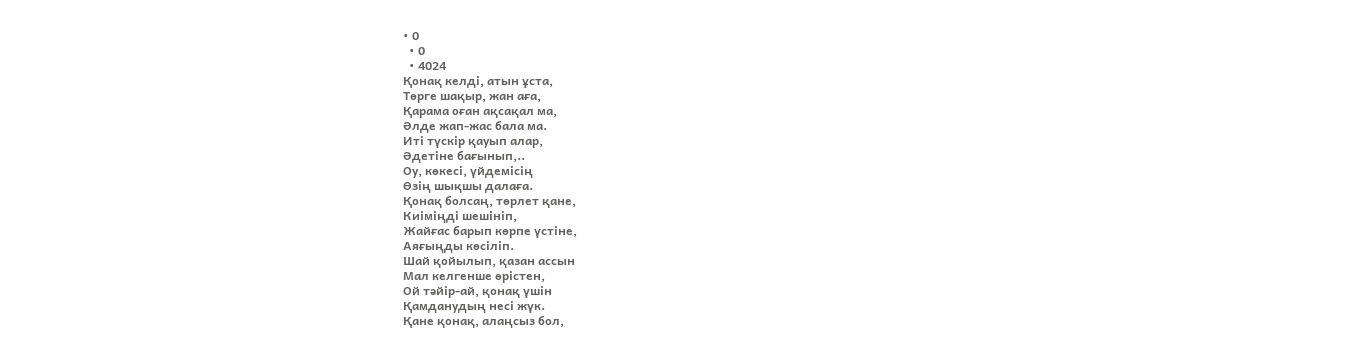• 0
  • 0
  • 4024
Қонақ келді, атын ұста,
Төрге шақыр, жан аға,
Қарама оған ақсақал ма,
Әлде жап-жас бала ма.
Иті түскір қауып алар,
Әдетіне бағынып,..
Оу, көкесі, үйдемісің
Өзің шықшы далаға.
Қонақ болсаң, төрлет қане,
Киіміңді шешініп,
Жайғас барып көрпе үстіне,
Аяғыңды көсіліп.
Шай қойылып, қазан ассын
Мал келгенше өрістен,
Ой тәйір-ай, қонақ үшін
Қамданудың несі жүк.
Қане қонақ, алаңсыз бол,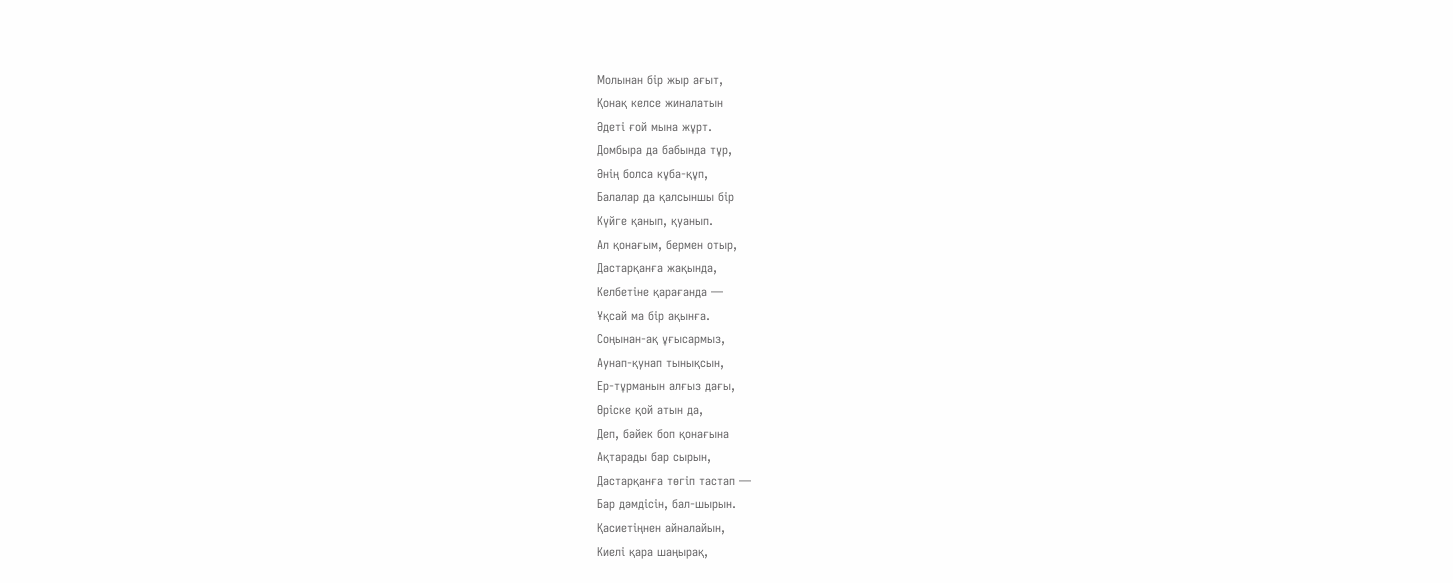Молынан бір жыр ағыт,
Қонақ келсе жиналатын
Әдеті ғой мына жұрт.
Домбыра да бабында тұр,
Әнің болса кұба-құп,
Балалар да қалсыншы бір
Күйге қанып, қуанып.
Ал қонағым, бермен отыр,
Дастарқанға жақында,
Келбетіне қарағанда —
Ұқсай ма бір ақынға.
Соңынан-ақ ұғысармыз,
Аунап-қунап тынықсын,
Ер-тұрманын алғыз дағы,
Өріске қой атын да,
Деп, бәйек боп қонағына
Ақтарады бар сырын,
Дастарқанға төгіп тастап —
Бар дәмдісін, бал-шырын.
Қасиетіңнен айналайын,
Киелі қара шаңырақ,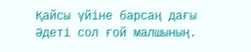Қайсы үйіне барсаң дағы
Әдеті сол ғой малшының.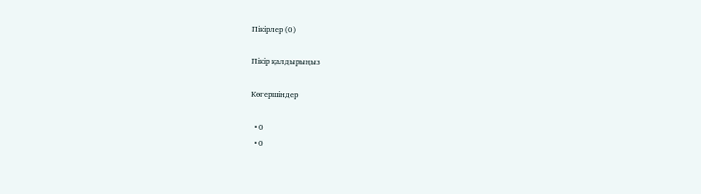Пікірлер (0)

Пікір қалдырыңыз

Көгершіндер

  • 0
  • 0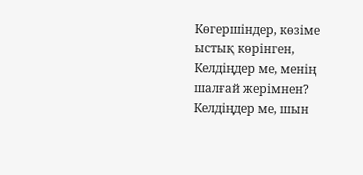Көгершіндер, көзіме ыстық көрінген,
Келдіңдер ме, менің шалғай жерімнен?
Келдіңдер ме, шын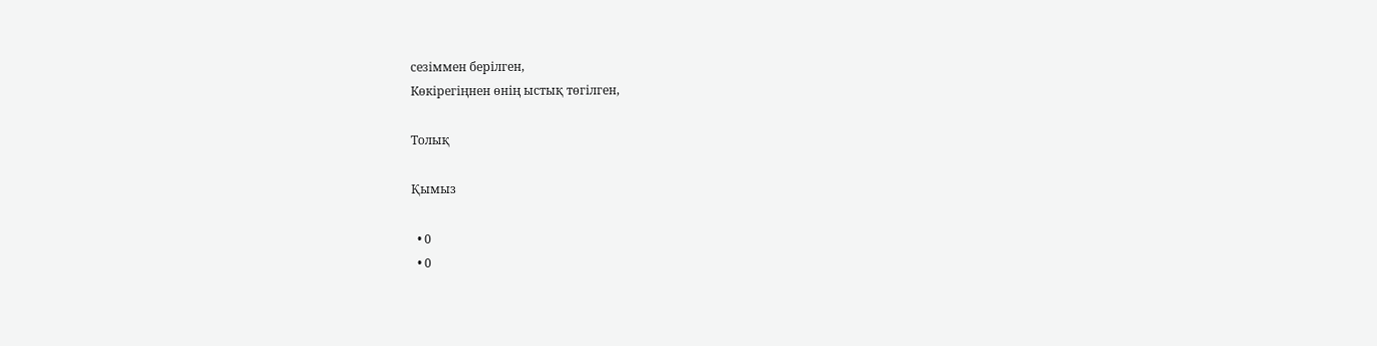сезіммен берілген,
Көкірегіңнен өнің ыстық төгілген,

Толық

Қымыз

  • 0
  • 0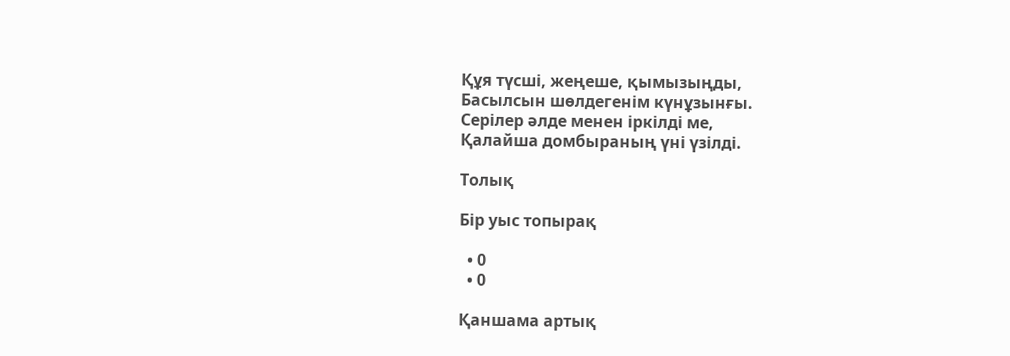Құя түсші, жеңеше, қымызыңды,
Басылсын шөлдегенім күнұзынғы.
Серілер әлде менен іркілді ме,
Қалайша домбыраның үні үзілді.

Толық

Бір уыс топырақ

  • 0
  • 0

Қаншама артық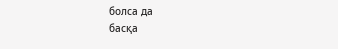болса да
басқа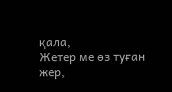қала,
Жетер ме өз туған жер,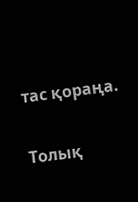тас қораңа.

Толық